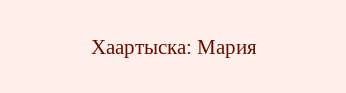Хаартыска: Мария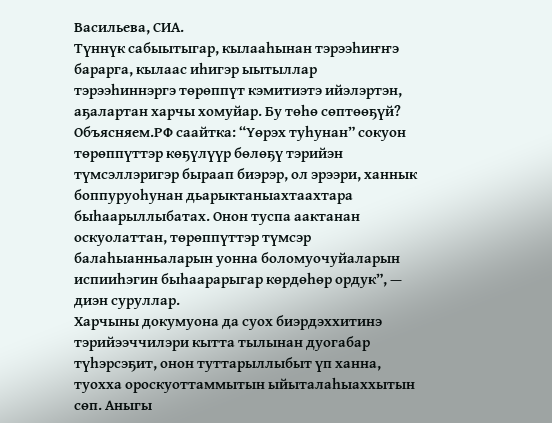Васильева, СИА.
Түннүк сабыытыгар, кылааһынан тэрээһиҥҥэ барарга, кылаас иһигэр ыытыллар тэрээһиннэргэ төрөппүт кэмитиэтэ ийэлэртэн, аҕалартан харчы хомуйар. Бу төһө сөптөөҕүй?
Объясняем.РФ саайтка: “Үөрэх туһунан” сокуон төрөппүттэр көҕүлүүр бөлөҕү тэрийэн түмсэллэригэр быраап биэрэр, ол эрээри, ханнык боппуруоһунан дьарыктаныахтаахтара быһаарыллыбатах. Онон туспа аактанан оскуолаттан, төрөппүттэр түмсэр балаһыанньаларын уонна боломуочуйаларын испииһэгин быһаарарыгар көрдөһөр ордук”, — диэн суруллар.
Харчыны докумуона да суох биэрдэххитинэ тэрийээччилэри кытта тылынан дуогабар түһэрсэҕит, онон туттарыллыбыт үп ханна, туохха ороскуоттаммытын ыйыталаһыаххытын сөп. Аныгы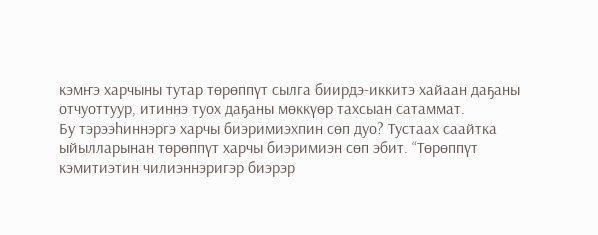кэмҥэ харчыны тутар төрөппүт сылга биирдэ-иккитэ хайаан даҕаны отчуоттуур, итиннэ туох даҕаны мөккүөр тахсыан сатаммат.
Бу тэрээһиннэргэ харчы биэримиэхпин сөп дуо? Тустаах саайтка ыйылларынан төрөппүт харчы биэримиэн сөп эбит. “Төрөппүт кэмитиэтин чилиэннэригэр биэрэр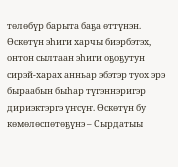төлөбүр барыта баҕа өттүнэн. Өскөтүн эһиги харчы биэрбэтэх, онтон сылтаан эһиги оҕоҕутун сирэй-харах анньар эбэтэр туох эрэ быраабын быһар түгэннэригэр дириэктэргэ үҥсүҥ. Өскөтүн бу көмөлөспөтөҕүнэ – Сырдатыы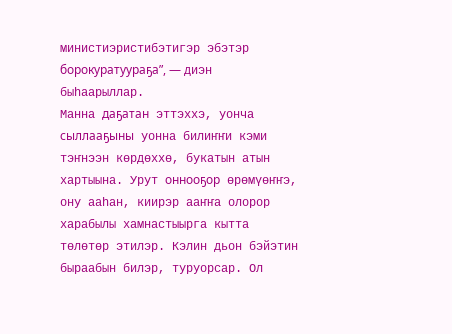министиэристибэтигэр эбэтэр борокуратуураҕа”, — диэн быһаарыллар.
Манна даҕатан эттэххэ, уонча сыллааҕыны уонна билиҥҥи кэми тэҥнээн көрдөххө, букатын атын хартыына. Урут оннооҕор өрөмүөҥҥэ, ону ааһан, киирэр ааҥҥа олорор харабылы хамнастыырга кытта төлөтөр этилэр. Кэлин дьон бэйэтин быраабын билэр, туруорсар. Ол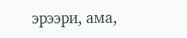эрээри, ама,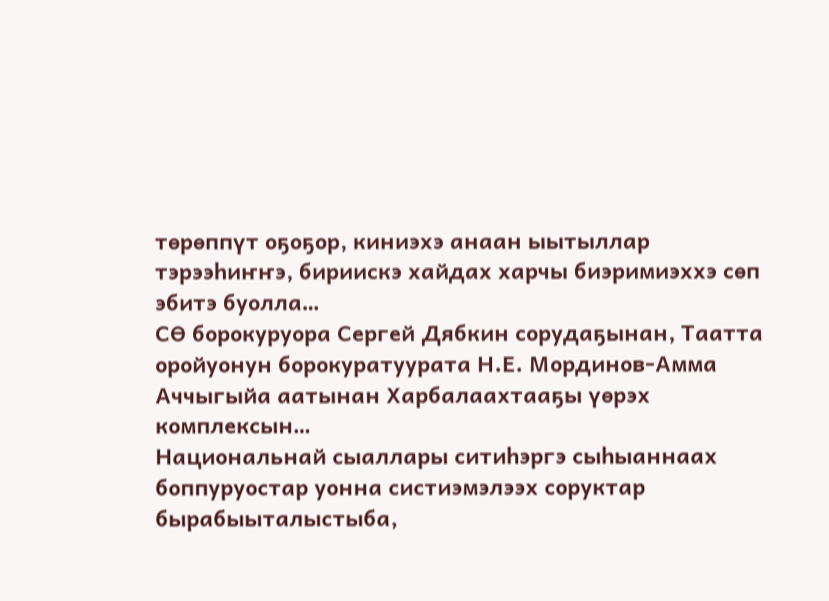төрөппүт оҕоҕор, киниэхэ анаан ыытыллар тэрээһиҥҥэ, бириискэ хайдах харчы биэримиэххэ сөп эбитэ буолла…
СӨ борокуруора Сергей Дябкин сорудаҕынан, Таатта оройуонун борокуратуурата Н.Е. Мординов-Амма Аччыгыйа аатынан Харбалаахтааҕы үөрэх комплексын…
Национальнай сыаллары ситиһэргэ сыһыаннаах боппуруостар уонна систиэмэлээх соруктар бырабыыталыстыба,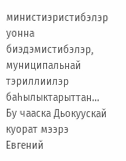министиэристибэлэр уонна биэдэмистибэлэр, муниципальнай тэриллиилэр баһылыктарыттан…
Бу чааска Дьокуускай куорат мээрэ Евгений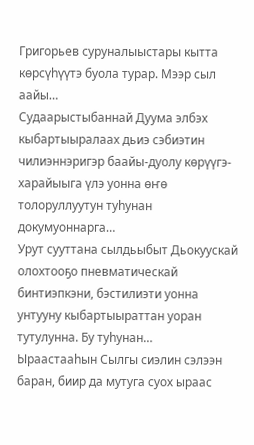Григорьев суруналыыстары кытта көрсүһүүтэ буола турар. Мээр сыл аайы…
Судаарыстыбаннай Дуума элбэх кыбартыыралаах дьиэ сэбиэтин чилиэннэригэр баайы-дуолу көрүүгэ-харайыыга үлэ уонна өҥө толоруллуутун туһунан докумуоннарга…
Урут сууттана сылдьыбыт Дьокуускай олохтооҕо пневматическай бинтиэпкэни, бэстилиэти уонна унтууну кыбартыыраттан уоран тутулунна. Бу туһунан…
Ыраастааһын Сылгы сиэлин сэлээн баран, биир да мутуга суох ыраас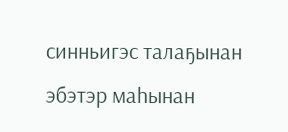синньигэс талаҕынан эбэтэр маһынан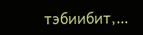тэбиибит,…